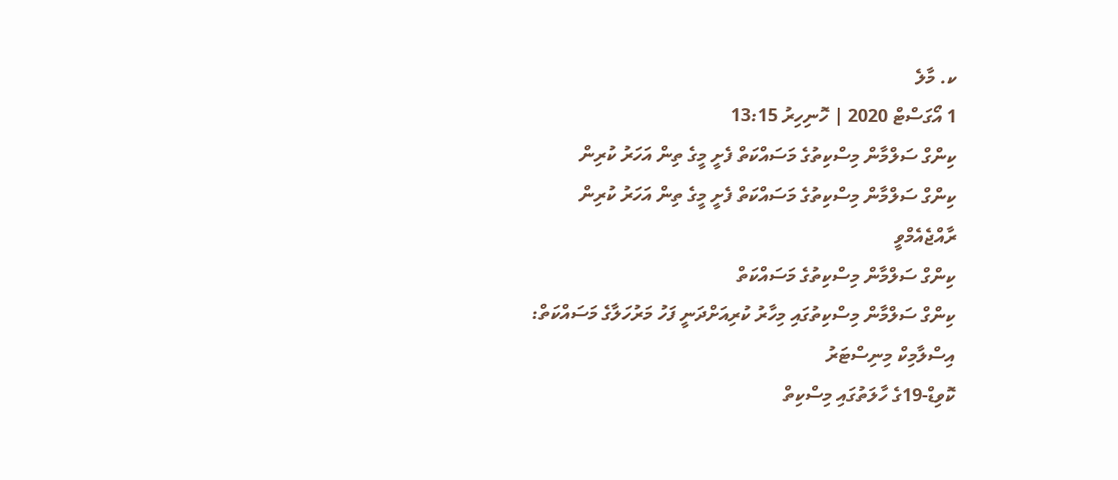ކ. މާލެ
1 އޯގަސްޓް 2020 | ހޮނިހިރު 13:15
ކިންގް ސަލްމާން މިސްކިތުގެ މަސައްކަތް ފެށީ މީގެ ތިން އަހަރު ކުރިން
ކިންގް ސަލްމާން މިސްކިތުގެ މަސައްކަތް ފެށީ މީގެ ތިން އަހަރު ކުރިން
ރާއްޖެއެމްވީ
ކިންގް ސަލްމާން މިސްކިތުގެ މަސައްކަތް
ކިންގް ސަލްމާން މިސްކިތުގައި މިހާރު ކުރިއަށްދަނީ ފަހު މަރުހަލާގެ މަސައްކަތް: އިސްލާމިކް މިނިސްޓަރު
ކޮވިޑް-19ގެ ހާލަތުގައި މިސްކިތް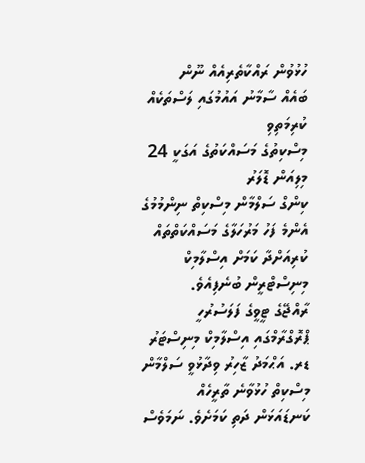ހުޅުވުން ރައްކާތެރިއެއް ނޫން
ބައެއް ސާމާނު އައުމުގައި ލަސްތަކެއް ކުރިމަތިވި
މިސްކިތުގެ މަސައްކަތުގެ އަގަކީ 24 މިލިއަން ޑޮލަރު
ކިންގް ސަލްމާން މިސްކިތް ނިންމުމުގެ އެންމެ ފަހު މަރުހަލާގެ މަސައްކަތްތައް ކުރިއަށްދާ ކަމަށް އިސްލާމިކް މިނިސްޓްރީން ބުނެފިއެވެ.
ރާއްޖޭގެ ޓީވީގެ ފަލަސުރުހީ ޕްރޮގްރާމްގައި އިސްލާމިކް މިނިސްޓަރު ޑރ. އަޙްމަދު ޒާހިރު ވިދާޅުވީ ސަލްމާން މިސްކިތް ހުޅުވާނެ ތާރީހެއް ކަނޑައަޅަން ދަތި ކަމަށެވެ. ނަމަވެސް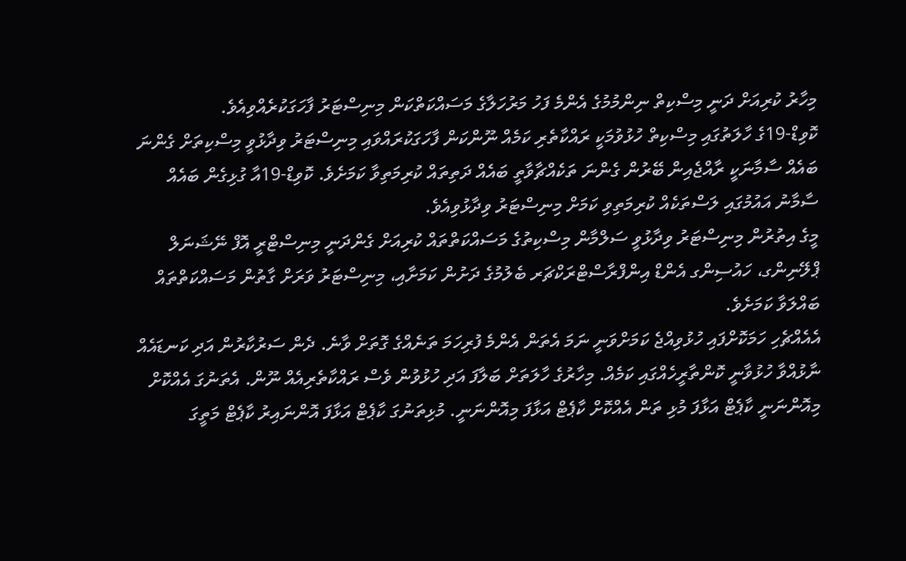މިހާރު ކުރިއަށް ދަނީ މިސްކިތް ނިންމުމުގެ އެންމެ ފަހު މަރުހަލާގެ މަސައްކަތްކަން މިނިސްޓަރު ފާހަގަކުރެއްވިއެވެ.
ކޮވިޑް-19ގެ ހާލަތުގައި މިސްކިތް ހުޅުވުމަކީ ރައްކާތެރި ކަމެއް ނޫންކަން ފާހަގަކުރައްވައި މިނިސްޓަރު ވިދާޅުވީ މިސްކިތަށް ގެންނަ ބައެއް ސާމާނަކީ ރާއްޖެއިން ބޭރުން ގެންނަ ތަކެއްޗާވާތީ ބައެއް ދަތިތައް ކުރިމަތިވާ ކަމަށެވެ. ކޮވިޑް-19އާ ގުޅިގެން ބައެއް ސާމާނު އައުމުގައި ލަސްތަކެއް ކުރިމަތިވި ކަމަށް މިނިސްޓަރު ވިދާޅުވިއެވެ.
މީގެ އިތުރުން މިނިސްޓަރު ވިދާޅުވީ ސަލްމާން މިސްކިތުގެ މަސައްކަތްތައް ކުރިއަށް ގެންދަނީ މިނިސްޓްރީ އޮފް ނޭޝަނަލް ޕްލޭނިންގ، ހައުސިންގ އެންޑް އިންފްރާސްޓްރަކްޗަރ ބެލުމުގެ ދަށުން ކަމަށާއި، މިނިސްޓަރު ވަރަށް ގާތުން މަސައްކަތްތައް ބައްލަވާ ކަމަށެވެ.
އެއެއްޗެހި ހަމަކޮށްފައި ހުޅުވިއްޖެ ކަމަށްވަނީ ނަމަ އެތަން އެންމެ ފުރިހަމަ ތަނެއްގެ ގޮތަށް ވާނެ. ދެން ސަރުކާރުން އަދި ކަނޑައެއް ނާޅުއްވާ ހުޅުވާނީ ކޮންތާރީހެއްގައި ކަމެއް. މިހާރުގެ ހާލަތަށް ބަލާފަ އަދި ހުޅުވުން ވެސް ރައްކާތެރިއެއް ނޫން. އެތަނުގަ އެއްކޮށް މިއޮންނަނީ ކާޕެޓް އަޅާފަ މުޅި ތަން އެއްކޮށް ކާޕެޓް އަޅާފަ މިއޮންނަނީ. މުޅިތަނުގަ ކާޕެޓް އަޅާފަ އޮންނައިރު ކާޕެޓް މަތީގަ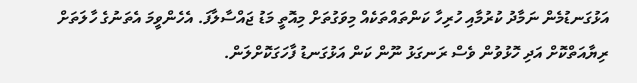އަޅުގަނޑުމެން ނަމާދު ކުރުމާއި ހުރިހާ ކަންތައްތަކެއް މިވަގުތަށް މިއޮތީ މަޑު ޖައްސާލާފަ. އެހެންވީމަ އެތަނުގެ ހާލަތަށް ރިޔާއަތްކޮށް އަދި ހޮޅުވުން ވެސް ރަނގަޅު ނޫން ކަން އަޅުގަނޑު ފާހަގަކޮށްލަން.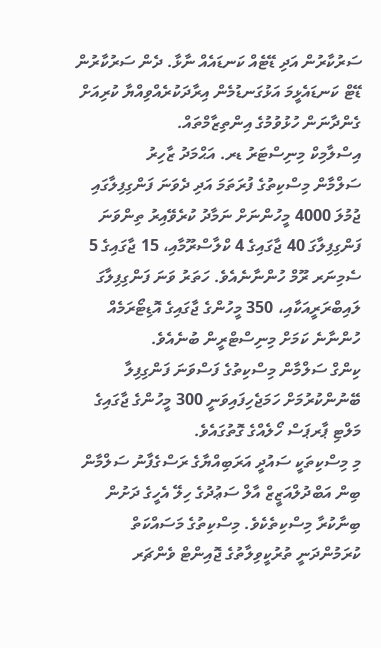ސަރުކާރުން އަދި ޑޭޓެއް ކަނޑައެއް ނާޅާ. ދެން ސަރުކާރުން ޑޭޓް ކަނޑައެޅީމަ އަޅުގަނޑުމެން އިރާދަކުރެއްވިއްޔާ ކުރިއަށް ގެންދާނަން ހުޅުވުމުގެ އިންތިޒާމްތައް.
އިސްލާމިކް މިނިސްޓަރު ޑރ. އަޙްމަދު ޒާހިރު
ސަލްމާން މިސްކިތުގެ ފުރަތަމަ އަދި ދެވަނަ ފަންގިފިލާގައި ޖުމުލަ 4000 މީހުންނަށް ނަމާދު ކުރެވޭއިރު ތިންވަނަ ފަންގިފިލާގަ 40 ޖާގައިގެ 4 ކްލާސްރޫމާއި، 15 ޖާގައިގެ 5 ސެމިނަރ ރޫމް ހުންނާނެއެވެ. ހަތަރު ވަނަ ފަންގިފިލާގަ ލައިބްރަރީއަކާއި، 350 މީހުންގެ ޖާގައިގެ އޮޑިޓޯރަމެއް ހުންނާނެ ކަމަށް މިނިސްޓްރީން ބުނެއެވެ.
ކިންގް ސަލްމާން މިސްކިތުގެ ފަސްވަނަ ފަންގިފިލާ ބޭނުންކުރުމަށް ހަމަޖެހިފައިވަނީ 300 މީހުންގެ ޖާގައިގެ މަލްޓި ޕާރޕަސް ހޯލެއްގެ ގޮތުގައެވެ.
މި މިސްކިތަކީ ސައުދީ އަރަބިއްޔާގެ ރަސްގެފާނު ސަލްމާން ބިން އަބްދުލްއަޒީޒް އާލް ސަޢުދުގެ ހިލޭ އެހީގެ ދަށުން ބިނާކުރާ މިސްކިތެކެވެ. މިސްކިތުގެ މަސައްކަތް ކުރަމުންދަނީ ތުރުކީވިލާތުގެ ޖޮއިންޓް ވެންޗަރ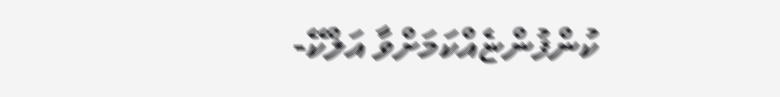ކުންފުންޏެއްކަމަށްވާ އަލްކޭ-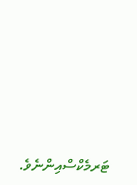ޓަރމެކްސްއިންނެވެ.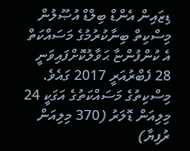ޑިޒައިން އެންޑް ބިލްޑް އުޞޫލުން މިސްކިތް ބިނާކުރުމުގެ މަސައްކަތް އެ ކުންފުންޏާ ޙަވާލުކޮށްފައިވަނީ 28 ފެބްރުއަރީ 2017 ގައެވެ.
މިސްކިތުގެ މަސައްކަތުގެ އަގަކީ 24 މިލިއަން ޑޮލަރު (370 މިލިއަން ރުފިޔާ)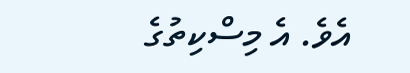އެވެ. އެ މިސްކިތުގެ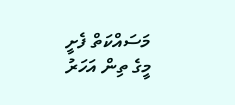މަސައްކަތް ފެށީ މީގެ ތިން އަހަރު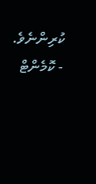ކުރިންނެވެ.
- ކޮމެންޓް